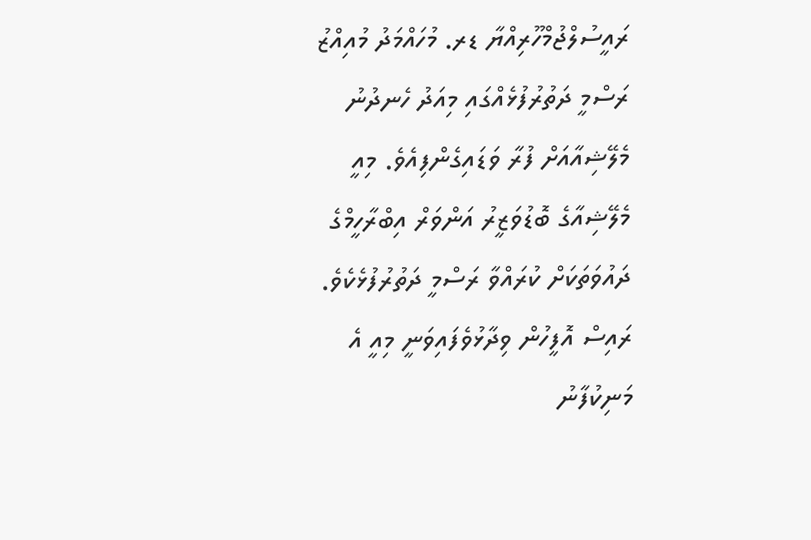ރައީސުލްޖުމްހޫރިއްޔާ ޑރ. މުހައްމަދު މުއިއްޒު ރަސްމީ ދަތުރުފުޅެއްގައި މިއަދު ހެނދުނު މެލޭޝިއާއަށް ފުރާ ވަޑައިގެންފިއެވެ. މިއީ މެލޭޝިއާގެ ބޮޑުވަޒީރު އަންވަރް އިބްރާހީމްގެ ދައުވަތަކަށް ކުރައްވާ ރަސްމީ ދަތުރުފުޅެކެވެ.
ރައިސް އޮފީހުން ވިދާޅުވެފައިވަނީ މިއީ އެ މަނިކުފާނު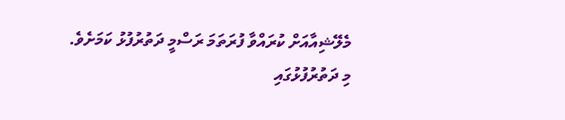މެލޭޝިއާއަށް ކުރައްވާ ފުރަތަމަ ރަސްމީ ދަތުރުފުޅު ކަމަށެވެ.
މި ދަތުރުފުޅުގައި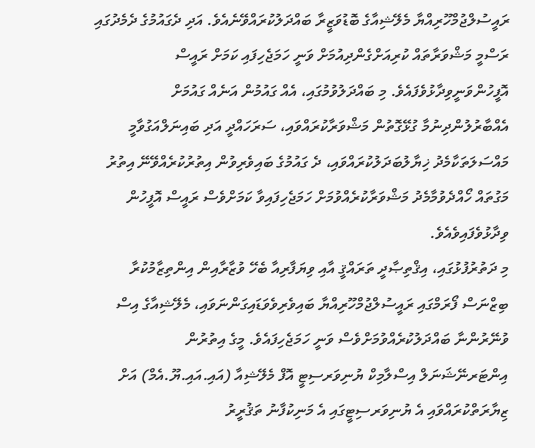ރައީސުލްޖުމްހޫރިއްޔާ މެލޭޝިއާގެ ބޮޑުވަޒީރާ ބައްދަލުކުރައްވޭނެއެވެ. އަދި ދެގައުމުގެ ދެމެދުގައި ރަސްމީ މަޝްވަރާތައް ކުރިއަށްގެންދިއުމަށް ވަނީ ހަމަޖެހިފައި ކަމަށް ރައީސް އޮފީހުންވަނީވިދާޅުވެފައެވެ. މި ބައްދަލުވުމުގައި، އެއް ގައުމުން އަނެއް ގައުމަށް އެއްބާރުލުންދިނުމާ ގުޅޭގޮތުން މަޝްވަރާކުރައްވައި، ސަރަހައްދީ އަދި ބައިނަލްއަގުވާމީ މައްސަލަތަކާމެދު ޚިޔާލުބަދަލުކުރައްވައި، ދެ ގައުމުގެ ބައިވެރިވުން އިތުރުކުރެއްވޭނޭ އިތުރު މަގުތައް ހޯއްދެވުމާމެދު މަޝްވަރާކުރެއްވުމަށް ހަމަޖެހިފައިވާ ކަމަށްވެސް ރައީސް އޮފީހުން ވިދާޅުވެފައިވެއެވެ.
މި ދަތުރުފުޅުގައި، އިޤްތިޞާދީ ތަރައްޤީ އާއި ވިޔަފާރިއާ ބެހޭ ވުޒާރާއިން އިންތިޒާމުކުރާ ބިޒްނަސް ފޯރަމްގައި ރައީސުލްޖުމްހޫރިއްޔާ ބައިވެރިވެވަޑައިގަންނަވައި، މެލޭޝިއާގެ އިސް ވުނޭރުންނާ ބައްދަލުކުރެއްވުމަށްވެސް ވަނީ ހަމަޖެހިފައެވެ. މީގެ އިތުރުން އިންޓަރނޭޝަނަލް އިސްލާމިކް ޔުނިވަރސިޓީ އޮފް މެލޭޝިއާ (އައި.އައި.ޔޫ.އެމް) އަށް ޒިޔާރަތްކުރައްވައި އެ ޔުނިވަރސިޓީގައި އެ މަނިކުފާނު ތަޤުރީރު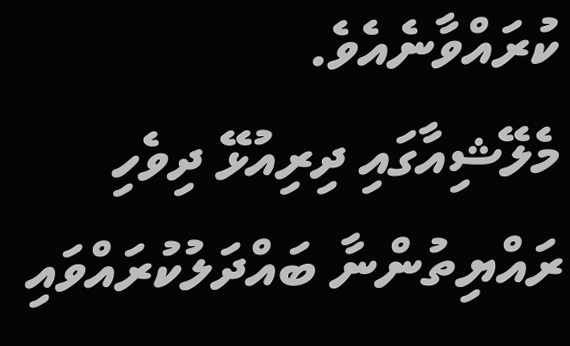ކުރައްވާނެއެވެ.
މެލޭޝިއާގައި ދިރިއުޅޭ ދިވެހި ރައްޔިތުންނާ ބައްދަލުކުރައްވައި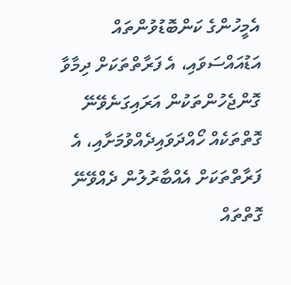އެމީހުންގެ ކަންބޮޑުވުންތައް އަޑުއައްސަވައި، އެ ފަރާތްތަކަށް ދިމާވާ ގޮންޖެހުންތަކުން އަރައިގަނެވޭނޭ ގޮތްތަކެއް ހޯއްދަވައިދެއްވުމަށާއި، އެ ފަރާތްތަކަށް އެއްބާރުލުން ދެއްވޭނޭ ގޮތްތައް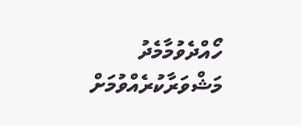ހޯއްދެވުމާމެދު މަޝްވަރާކުރެއްވުމަށް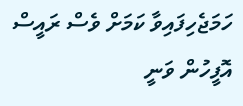ހަމަޖެހިފައިވާ ކަމަށް ވެސް ރައީސް އޮފީހުން ވަނީ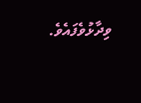ވިދާޅުވެފައެވެ.